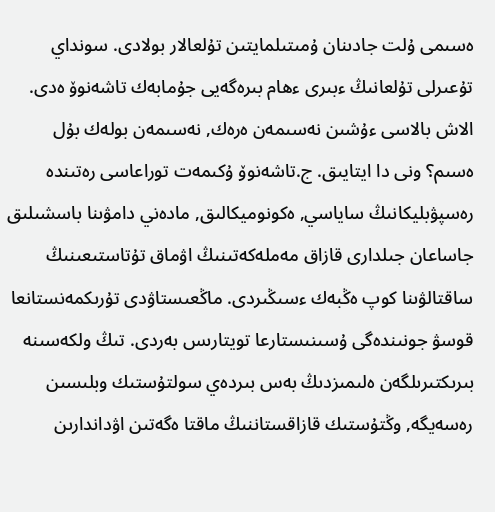ەسىمى ۇلت جادىنان ۇمىتىلمايتىن تۇلعالار بولادى. سونداي تۇعىرلى تۇلعانىڭ ءبىرى ءھام بىرەگەيى جۇمابەك تاشەنوۆ ەدى. الاش بالاسى ءۇشىن نەسىمەن ەرەك, نەسىمەن بولەك بۇل ەسىم؟ ونى دا ايتايىق. ج.تاشەنوۆ ۇكىمەت توراعاسى رەتىندە رەسپۋبليكانىڭ ساياسي, ەكونوميكالىق, مادەني دامۋىنا باسشىلىق جاساعان جىلدارى قازاق مەملەكەتىنىڭ اۋماق تۇتاستىعىنىڭ ساقتالۋىنا كوپ ەڭبەك ءسىڭىردى. ماڭعىستاۋدى تۇرىكمەنستانعا قوسۋ جونىندەگى ۇسىنىستارعا تويتارىس بەردى. تىڭ ولكەسىنە بىرىكتىرىلگەن ەلىمىزدىڭ بەس بىردەي سولتۇستىك وبلىسىن رەسەيگە, وڭتۇستىك قازاقستاننىڭ ماقتا ەگەتىن اۋداندارىن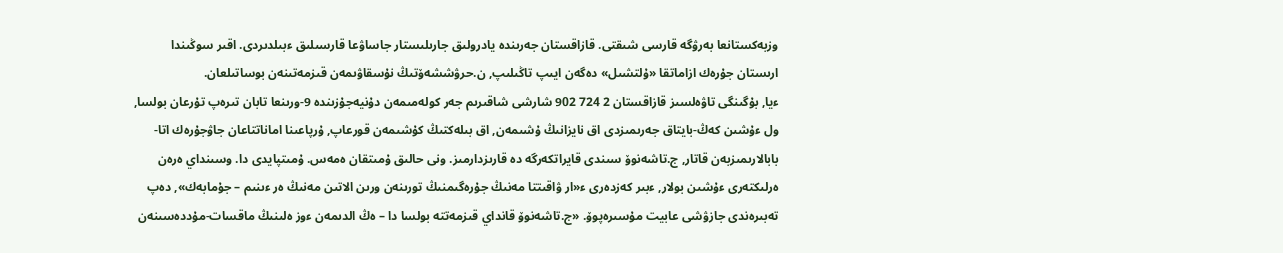وزبەكستانعا بەرۋگە قارسى شىقتى. قازاقستان جەرىندە يادرولىق جارىلىستار جاساۋعا قارسىلىق ءبىلدىردى. اقىر سوڭىندا ارىستان جۇرەك ازاماتقا «ۇلتشىل» دەگەن ايىپ تاڭىلىپ, ن.حرۋششەۆتىڭ نۇسقاۋىمەن قىزمەتىنەن بوساتىلعان.
ءيا, بۇگىنگى تاۋەلسىز قازاقستان 2 724 902 شارشى شاقىرىم جەر كولەمىمەن دۇنيەجۇزىندە 9-ورىنعا تابان تىرەپ تۇرعان بولسا, ول ءۇشىن كەڭ-بايتاق جەرىمىزدى اق نايزانىڭ ۇشىمەن, اق بىلەكتىڭ كۇشىمەن قورعاپ, ۇرپاعىنا اماناتتاعان جاۋجۇرەك اتا-بابالارىمىزبەن قاتار, ج.تاشەنوۆ سىندى قايراتكەرگە دە قارىزدارمىز. ونى حالىق ۇمىتقان ەمەس. ۇمىتپايدى دا. وسىنداي ەرەن ەرلىكتەرى ءۇشىن بولار, ءبىر كەزدەرى ء«ار ۋاقىتتا مەنىڭ جۇرەگىمنىڭ تورىنەن ورىن الاتىن مەنىڭ ەر ءىنىم – جۇمابەك», دەپ تەبىرەندى جازۋشى عابيت مۇسىرەپوۆ. «ج.تاشەنوۆ قانداي قىزمەتتە بولسا دا – ەڭ الدىمەن ءوز ەلىنىڭ ماقسات-مۇددەسىنەن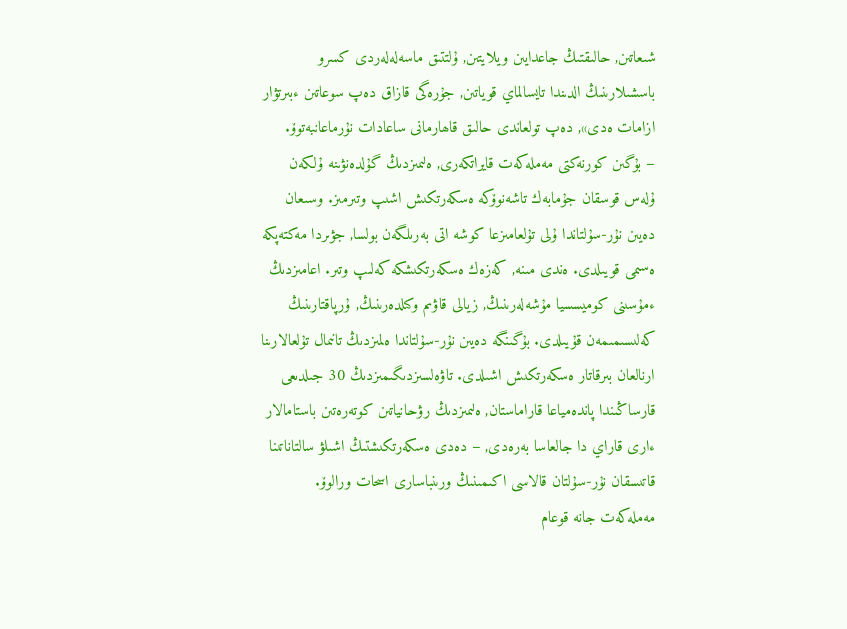شىعاتىن, حالىقتىڭ جاعدايىن ويلايتىن, ۇلتتىق ماسەلەلەردى كسرو باسشىلارىنىڭ الدىندا تايسالماي قوياتىن, جۇرەگى قازاق دەپ سوعاتىن ءبىرتۋار ازامات ەدى», دەپ تولعاندى حالىق قاھارمانى ساعادات نۇرماعانبەتوۆ.
– بۇگىن كورنەكتى مەملەكەت قايراتكەرى, ەلىمىزدىڭ گۇلدەنۋىنە ۇلكەن ۇلەس قوسقان جۇمابەك تاشەنوۆكە ەسكەرتكىش اشىپ وتىرمىز. وسىعان دەيىن نۇر-سۇلتاندا ۇلى تۇلعامىزعا كوشە اتى بەرىلگەن بولسا, جۋىردا مەكتەپكە ەسىمى قويىلدى. ەندى مىنە, كەزەك ەسكەرتكىشكە كەلىپ وتىر. اعامىزدىڭ ءمۇسىنى كوميسسيا مۇشەلەرىنىڭ, زيالى قاۋىم وكىلدەرىنىڭ, ۇرپاقتارىنىڭ كەلىسىمىمەن قۇيىلدى. بۇگىنگە دەيىن نۇر-سۇلتاندا ەلمىزدىڭ تانىمال تۇلعالارىنا ارنالعان بىرقاتار ەسكەرتكىش اشىلدى. تاۋەلسىزدىگىمىزدىڭ 30 جىلدىعى قارساڭىندا پاندەمياعا قاراماستان, ەلىمىزدىڭ رۋحانياتىن كوتەرەتىن باستامالار ءارى قاراي دا جالعاسا بەرەدى, – دەدى ەسكەرتكىشتىڭ اشىلۋ سالتاناتىنا قاتىسقان نۇر-سۇلتان قالاسى اكىمىنىڭ ورىنباسارى اسحات ورالوۆ.
مەملەكەت جانە قوعام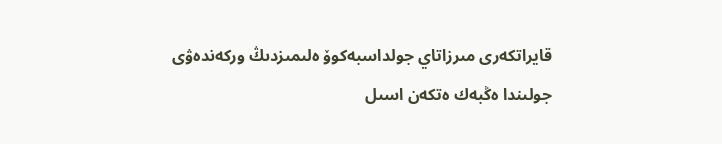قايراتكەرى مىرزاتاي جولداسبەكوۆ ەلىمىزدىڭ وركەندەۋى جولىندا ەڭبەك ەتكەن اسىل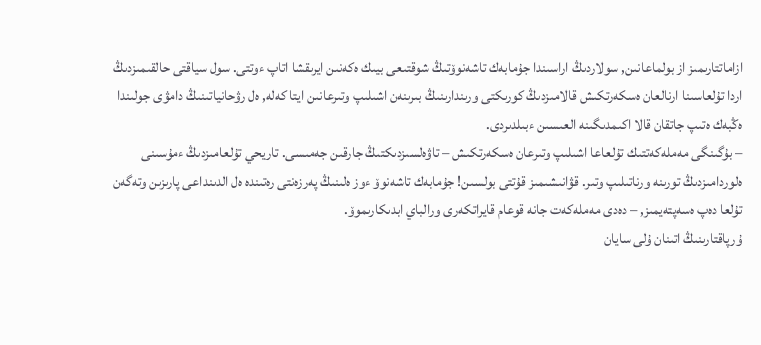ازاماتتارىمىز از بولماعانىن, سولاردىڭ اراسىندا جۇمابەك تاشەنوۆتىڭ شوقتىعى بيىك ەكەنىن ايرىقشا اتاپ ءوتتى. سول سياقتى حالقىمىزدىڭ اردا تۇلعاسىنا ارنالعان ەسكەرتكىش قالامىزدىڭ كورىكتى ورىندارىنىڭ بىرىنەن اشىلىپ وتىرعانىن ايتا كەلە, ەل رۋحانياتىنىڭ دامۋى جولىندا ەڭبەك ەتىپ جاتقان قالا اكىمدىگىنە العىسىن ءبىلدىردى.
– بۇگىنگى مەملەكەتتىك تۇلعاعا اشىلىپ وتىرعان ەسكەرتكىش – تاۋەلسىزدىكتىڭ جارقىن جەمىسى. تاريحي تۇلعامىزدىڭ ءمۇسىنى ەلوردامىزدىڭ تورىنە ورناتىلىپ وتىر. قۋانىشىمىز قۇتتى بولسىن! جۇمابەك تاشەنوۆ ءوز ەلىنىڭ پەرزەنتى رەتىندە ەل الدىنداعى پارىزىن وتەگەن تۇلعا دەپ ەسەپتەيمىز, – دەدى مەملەكەت جانە قوعام قايراتكەرى ورالباي ابدىكارىموۆ.
ۇرپاقتارىنىڭ اتىنان ۇلى سايان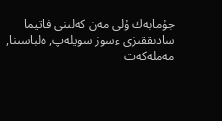جۇمابەك ۇلى مەن كەلىنى فاتيما سادىققىزى ءسوز سويلەپ, ەلباسىنا, مەملەكەت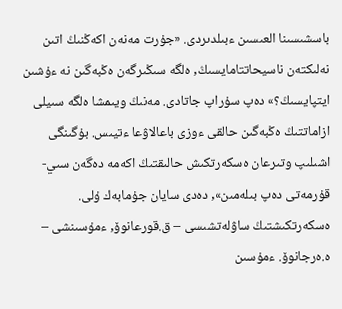باسشىسىنا العىسىن ءبىلدىردى. «جۇرت مەنەن اكەڭنىڭ اتىن نەلىكتەن ناسيحاتتامايسىڭ, ەلگە سىڭىرگەن ەڭبەگىن نە ءۇشىن ايتپايسىڭ؟» دەپ سۇراپ جاتادى. مەنىڭ ويىمشا ەلگە سىيلى ازاماتتىڭ ەڭبەگىن حالقى ءوزى باعالاۋعا ءتيىس. بۇگىنگى اشىلىپ وتىرعان ەسكەرتكىش حالىقتىڭ اكەمە دەگەن سىي-قۇرمەتى دەپ بىلەمىن», دەدى سايان جۇمابەك ۇلى.
ەسكەرتكىشتىڭ ساۋلەتشىسى – ق.قورعانوۆ, ءمۇسىنشى – ە.ەرجانوۆ. ءمۇسىن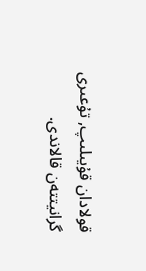قولادان قۇيىلىپ, تۇعىرى گرانيتتەن قالاندى.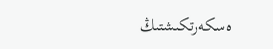ەسكەرتكىشتىڭ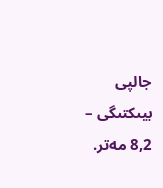جالپى بيىكتىگى – 8,2 مەتر.